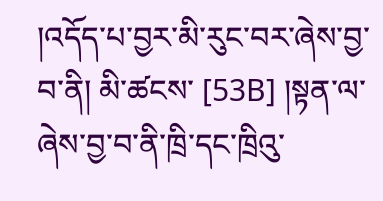།འདོད་པ་བྱར་མི་རུང་བར་ཞེས་བྱ་བ་ནི། མི་ཚངས་ [53B] །སྟན་ལ་ཞེས་བྱ་བ་ནི་ཁྲི་དང་ཁྲིའུ་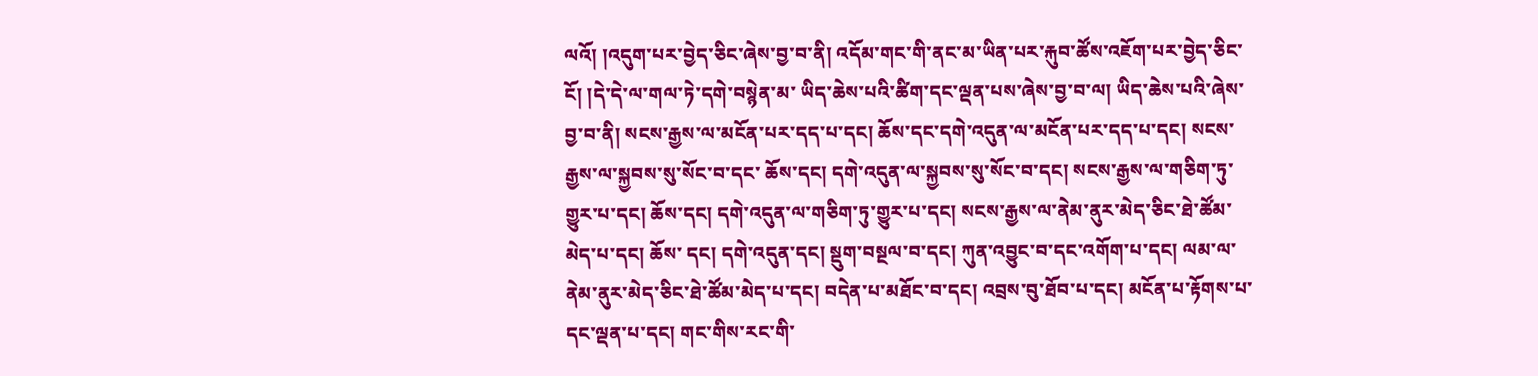ལའོ། །འདུག་པར་བྱེད་ཅིང་ཞེས་བྱ་བ་ནི། འདོམ་གང་གི་ནང་མ་ཡིན་པར་རྐུབ་ཚོས་འཇོག་པར་བྱེད་ཅིང་ངོ། །དེ་དེ་ལ་གལ་ཏེ་དགེ་བསྙེན་མ་ ཡིད་ཆེས་པའི་ཚིག་དང་ལྡན་པས་ཞེས་བྱ་བ་ལ། ཡིད་ཆེས་པའི་ཞེས་བྱ་བ་ནི། སངས་རྒྱས་ལ་མངོན་པར་དད་པ་དང། ཆོས་དང་དགེ་འདུན་ལ་མངོན་པར་དད་པ་དང། སངས་རྒྱས་ལ་སྐྱབས་སུ་སོང་བ་དང་ ཆོས་དང། དགེ་འདུན་ལ་སྐྱབས་སུ་སོང་བ་དང། སངས་རྒྱས་ལ་གཅིག་ཏུ་གྱུར་པ་དང། ཆོས་དང། དགེ་འདུན་ལ་གཅིག་ཏུ་གྱུར་པ་དང། སངས་རྒྱས་ལ་ནེམ་ནུར་མེད་ཅིང་ཐེ་ཚོམ་མེད་པ་དང། ཆོས་ དང། དགེ་འདུན་དང། སྡུག་བསྔལ་བ་དང། ཀུན་འབྱུང་བ་དང་འགོག་པ་དང། ལམ་ལ་ནེམ་ནུར་མེད་ཅིང་ཐེ་ཚོམ་མེད་པ་དང། བདེན་པ་མཐོང་བ་དང། འབྲས་བུ་ཐོབ་པ་དང། མངོན་པ་རྟོགས་པ་ དང་ལྡན་པ་དང། གང་གིས་རང་གི་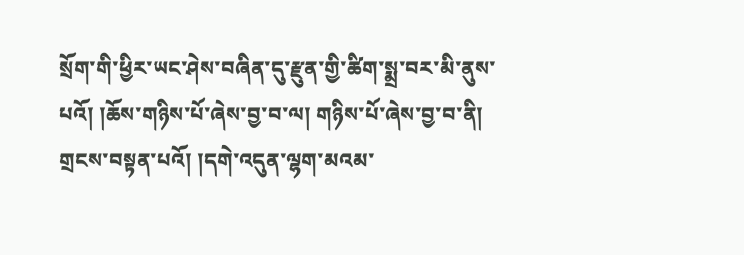སྲོག་གི་ཕྱིར་ཡང་ཤེས་བཞིན་དུ་རྫུན་གྱི་ཚིག་སྨྲ་བར་མི་ནུས་པའོ། །ཆོས་གཉིས་པོ་ཞེས་བྱ་བ་ལ། གཉིས་པོ་ཞེས་བྱ་བ་ནི། གྲངས་བསྟན་པའོ། །དགེ་འདུན་ལྷག་མའམ་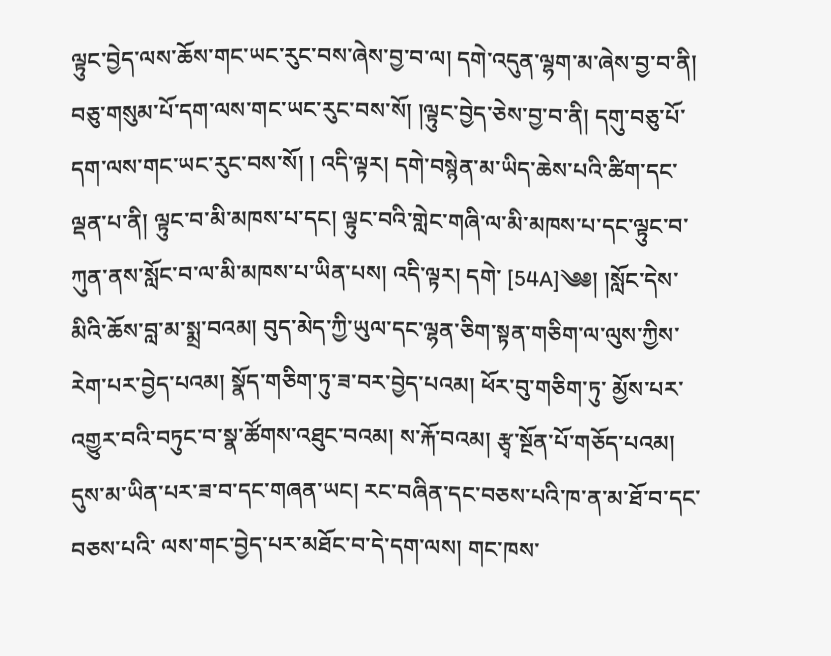ལྟུང་བྱེད་ལས་ཆོས་གང་ཡང་རུང་བས་ཞེས་བྱ་བ་ལ། དགེ་འདུན་ལྷག་མ་ཞེས་བྱ་བ་ནི། བཅུ་གསུམ་པོ་དག་ལས་གང་ཡང་རུང་བས་སོ། །ལྟུང་བྱེད་ཅེས་བྱ་བ་ནི། དགུ་བཅུ་པོ་དག་ལས་གང་ཡང་རུང་བས་སོ། ། འདི་ལྟར། དགེ་བསྙེན་མ་ཡིད་ཆེས་པའི་ཚིག་དང་ལྡན་པ་ནི། ལྟུང་བ་མི་མཁས་པ་དང། ལྟུང་བའི་གླེང་གཞི་ལ་མི་མཁས་པ་དང་ལྟུང་བ་ཀུན་ནས་སློང་བ་ལ་མི་མཁས་པ་ཡིན་པས། འདི་ལྟར། དགེ་ [54A]༄༅། །སློང་དེས་མིའི་ཆོས་བླ་མ་སྨྲ་བའམ། བུད་མེད་ཀྱི་ཡུལ་དང་ལྷན་ཅིག་སྟན་གཅིག་ལ་ལུས་ཀྱིས་རེག་པར་བྱེད་པའམ། སྣོད་གཅིག་ཏུ་ཟ་བར་བྱེད་པའམ། ཕོར་བུ་གཅིག་ཏུ་ མྱོས་པར་འགྱུར་བའི་བཏུང་བ་སྣ་ཚོགས་འཐུང་བའམ། ས་རྐོ་བའམ། རྩྭ་སྔོན་པོ་གཅོད་པའམ། དུས་མ་ཡིན་པར་ཟ་བ་དང་གཞན་ཡང། རང་བཞིན་དང་བཅས་པའི་ཁ་ན་མ་ཐོ་བ་དང་བཅས་པའི་ ལས་གང་བྱེད་པར་མཐོང་བ་དེ་དག་ལས། གང་ཁས་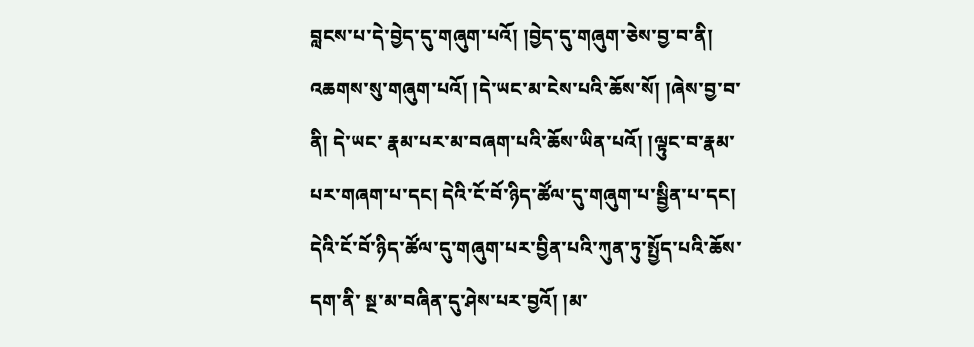བླངས་པ་དེ་བྱེད་དུ་གཞུག་པའོ། །བྱེད་དུ་གཞུག་ཅེས་བྱ་བ་ནི། འཆགས་སུ་གཞུག་པའོ། །དེ་ཡང་མ་ངེས་པའི་ཆོས་སོ། །ཞེས་བྱ་བ་ནི། དེ་ཡང་ རྣམ་པར་མ་བཞག་པའི་ཆོས་ཡིན་པའོ། །ལྟུང་བ་རྣམ་པར་གཞག་པ་དང། དེའི་ངོ་བོ་ཉིད་ཚོལ་དུ་གཞུག་པ་སྦྱིན་པ་དང། དེའི་ངོ་བོ་ཉིད་ཚོལ་དུ་གཞུག་པར་བྱིན་པའི་ཀུན་ཏུ་སྤྱོད་པའི་ཆོས་དག་ནི་ སྔ་མ་བཞིན་དུ་ཤེས་པར་བྱའོ། །མ་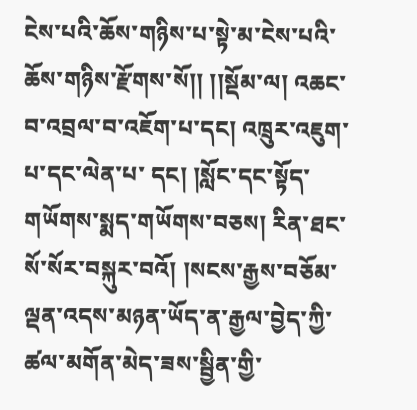ངེས་པའི་ཆོས་གཉིས་པ་སྟེ་མ་ངེས་པའི་ཆོས་གཉིས་རྫོགས་སོ།། །།སྡོམ་ལ། འཆང་བ་འབྲལ་བ་འཇོག་པ་དང། འཁྲུར་འཇུག་པ་དང་ལེན་པ་ དང། །སློང་དང་སྟོད་གཡོགས་སྨད་གཡོགས་བཅས། རིན་ཐང་སོ་སོར་བསྐུར་བའོ། །སངས་རྒྱས་བཅོམ་ལྡན་འདས་མཉན་ཡོད་ན་རྒྱལ་བྱེད་ཀྱི་ཚལ་མགོན་མེད་ཟས་སྦྱིན་གྱི་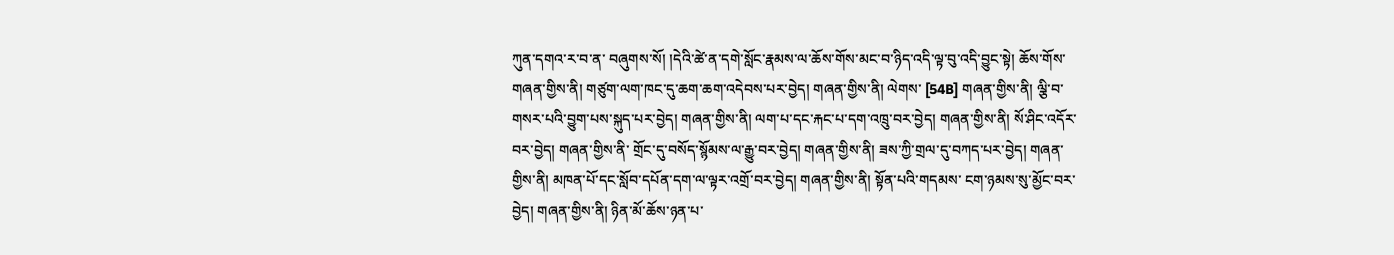ཀུན་དགའ་ར་བ་ན་ བཞུགས་སོ། །དེའི་ཚེ་ན་དགེ་སློང་རྣམས་ལ་ཆོས་གོས་མང་བ་ཉིད་འདི་ལྟ་བུ་འདི་བྱུང་སྟེ། ཆོས་གོས་གཞན་གྱིས་ནི། གཙུག་ལག་ཁང་དུ་ཆག་ཆག་འདེབས་པར་བྱེད། གཞན་གྱིས་ནི། ལེགས་ [54B] གཞན་གྱིས་ནི། ལྕི་བ་གསར་པའི་བྱུག་པས་སྐུད་པར་བྱེད། གཞན་གྱིས་ནི། ལག་པ་དང་རྐང་པ་དག་འཁྲུ་བར་བྱེད། གཞན་གྱིས་ནི། སོ་ཤིང་འདོར་བར་བྱེད། གཞན་གྱིས་ནི་ གྲོང་དུ་བསོད་སྙོམས་ལ་རྒྱུ་བར་བྱེད། གཞན་གྱིས་ནི། ཟས་ཀྱི་གྲལ་དུ་བཀད་པར་བྱེད། གཞན་གྱིས་ནི། མཁན་པོ་དང་སློབ་དཔོན་དག་ལ་ལྟར་འགྲོ་བར་བྱེད། གཞན་གྱིས་ནི། སྟོན་པའི་གདམས་ ངག་ཉམས་སུ་མྱོང་བར་བྱེད། གཞན་གྱིས་ནི། ཉིན་མོ་ཆོས་ཉན་པ་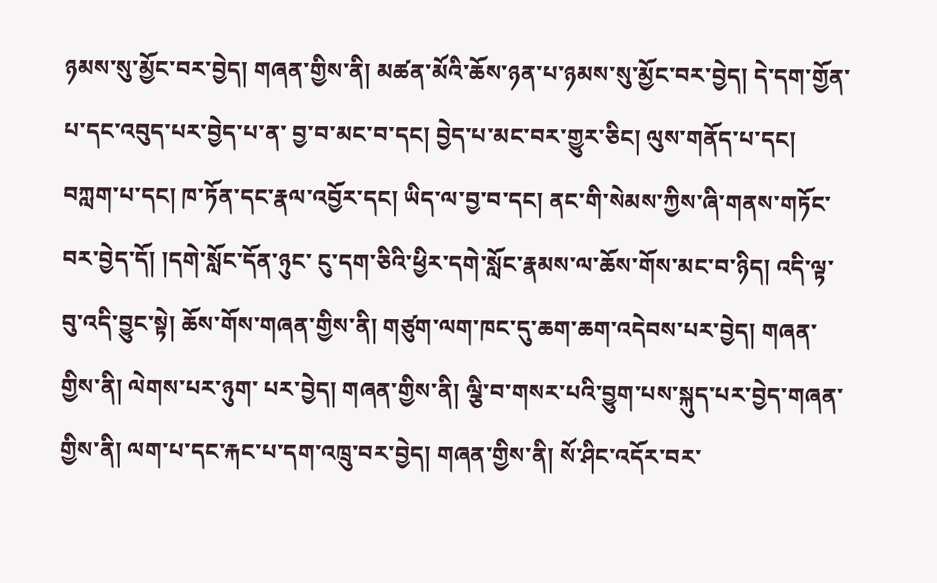ཉམས་སུ་མྱོང་བར་བྱེད། གཞན་གྱིས་ནི། མཚན་མོའི་ཆོས་ཉན་པ་ཉམས་སུ་མྱོང་བར་བྱེད། དེ་དག་གྱོན་པ་དང་འབུད་པར་བྱེད་པ་ན་ བྱ་བ་མང་བ་དང། བྱེད་པ་མང་བར་གྱུར་ཅིང། ལུས་གནོད་པ་དང། བཀླག་པ་དང། ཁ་ཏོན་དང་རྣལ་འབྱོར་དང། ཡིད་ལ་བྱ་བ་དང། ནང་གི་སེམས་ཀྱིས་ཞི་གནས་གཏོང་བར་བྱེད་དོ། །དགེ་སློང་དོན་ཉུང་ ངུ་དག་ཅིའི་ཕྱིར་དགེ་སློང་རྣམས་ལ་ཆོས་གོས་མང་བ་ཉིད། འདི་ལྟ་བུ་འདི་བྱུང་སྟེ། ཆོས་གོས་གཞན་གྱིས་ནི། གཙུག་ལག་ཁང་དུ་ཆག་ཆག་འདེབས་པར་བྱེད། གཞན་གྱིས་ནི། ལེགས་པར་ཉུག་ པར་བྱེད། གཞན་གྱིས་ནི། ལྕི་བ་གསར་པའི་བྱུག་པས་སྐུད་པར་བྱེད་གཞན་གྱིས་ནི། ལག་པ་དང་རྐང་པ་དག་འཁྲུ་བར་བྱེད། གཞན་གྱིས་ནི། སོ་ཤིང་འདོར་བར་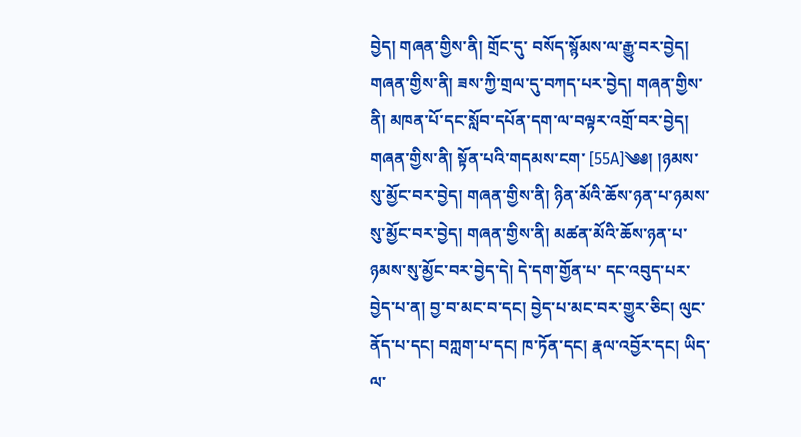བྱེད། གཞན་གྱིས་ནི། གྲོང་དུ་ བསོད་སྙོམས་ལ་རྒྱུ་བར་བྱེད། གཞན་གྱིས་ནི། ཟས་ཀྱི་གྲལ་དུ་བཀད་པར་བྱེད། གཞན་གྱིས་ནི། མཁན་པོ་དང་སློབ་དཔོན་དག་ལ་བལྟར་འགྲོ་བར་བྱེད། གཞན་གྱིས་ནི། སྟོན་པའི་གདམས་ངག་ [55A]༄༅། །ཉམས་སུ་མྱོང་བར་བྱེད། གཞན་གྱིས་ནི། ཉིན་མོའི་ཆོས་ཉན་པ་ཉམས་སུ་མྱོང་བར་བྱེད། གཞན་གྱིས་ནི། མཚན་མོའི་ཆོས་ཉན་པ་ཉམས་སུ་མྱོང་བར་བྱེད་དེ། དེ་དག་གྱོན་པ་ དང་འབུད་པར་བྱེད་པ་ན། བྱ་བ་མང་བ་དང། བྱེད་པ་མང་བར་གྱུར་ཅིང། ལུང་ནོད་པ་དང། བཀླག་པ་དང། ཁ་ཏོན་དང། རྣལ་འབྱོར་དང། ཡིད་ལ་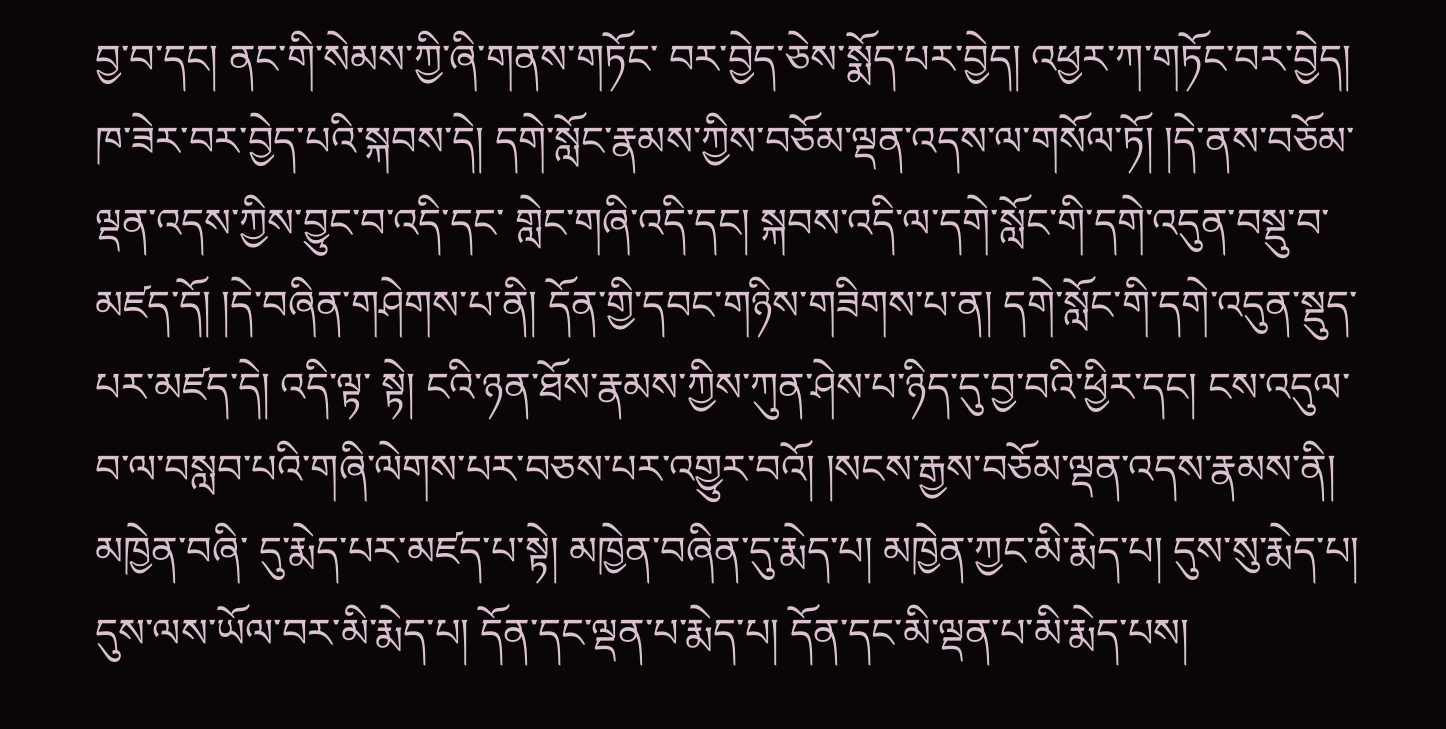བྱ་བ་དང། ནང་གི་སེམས་ཀྱི་ཞི་གནས་གཏོང་ བར་བྱེད་ཅེས་སྨོད་པར་བྱེད། འཕྱར་ཀ་གཏོང་བར་བྱེད། ཁ་ཟེར་བར་བྱེད་པའི་སྐབས་དེ། དགེ་སློང་རྣམས་ཀྱིས་བཅོམ་ལྡན་འདས་ལ་གསོལ་ཏོ། །དེ་ནས་བཅོམ་ལྡན་འདས་ཀྱིས་བྱུང་བ་འདི་དང་ གླེང་གཞི་འདི་དང། སྐབས་འདི་ལ་དགེ་སློང་གི་དགེ་འདུན་བསྡུ་བ་མཛད་དོ། །དེ་བཞིན་གཤེགས་པ་ནི། དོན་གྱི་དབང་གཉིས་གཟིགས་པ་ན། དགེ་སློང་གི་དགེ་འདུན་སྡུད་པར་མཛད་དེ། འདི་ལྟ་ སྟེ། ངའི་ཉན་ཐོས་རྣམས་ཀྱིས་ཀུན་ཤེས་པ་ཉིད་དུ་བྱ་བའི་ཕྱིར་དང། ངས་འདུལ་བ་ལ་བསླབ་པའི་གཞི་ལེགས་པར་བཅས་པར་འགྱུར་བའོ། །སངས་རྒྱས་བཅོམ་ལྡན་འདས་རྣམས་ནི། མཁྱེན་བཞི་ དུ་རྨེད་པར་མཛད་པ་སྟེ། མཁྱེན་བཞིན་དུ་རྨེད་པ། མཁྱེན་ཀྱང་མི་རྨེད་པ། དུས་སུ་རྨེད་པ། དུས་ལས་ཡོལ་བར་མི་རྨེད་པ། དོན་དང་ལྡན་པ་རྨེད་པ། དོན་དང་མི་ལྡན་པ་མི་རྨེད་པས།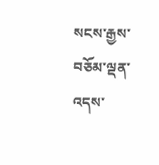སངས་རྒྱས་ བཅོམ་ལྡན་འདས་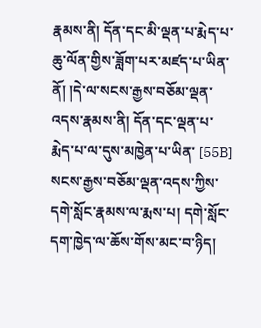རྣམས་ནི། དོན་དང་མི་ལྡན་པ་རྨེད་པ་ཆུ་ལོན་གྱིས་ཟློག་པར་མཛད་པ་ཡིན་ནོ། །དེ་ལ་སངས་རྒྱས་བཅོམ་ལྡན་འདས་རྣམས་ནི། དོན་དང་ལྡན་པ་རྨེད་པ་ལ་དུས་མཁྱེན་པ་ཡིན་ [55B] སངས་རྒྱས་བཅོམ་ལྡན་འདས་ཀྱིས་དགེ་སློང་རྣམས་ལ་རྨས་པ། དགེ་སློང་དག་ཁྱེད་ལ་ཆོས་གོས་མང་བ་ཉིད།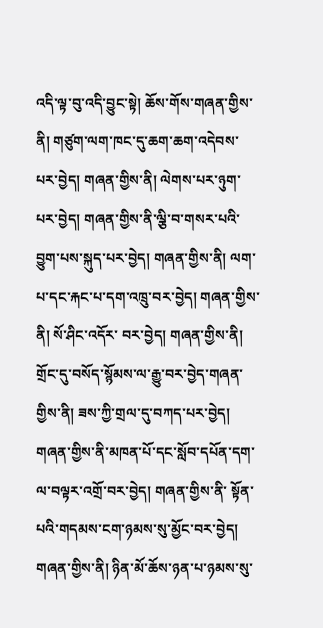འདི་ལྟ་བུ་འདི་བྱུང་སྟེ། ཆོས་གོས་གཞན་གྱིས་ནི། གཙུག་ལག་ཁང་དུ་ཆག་ཆག་འདེབས་ པར་བྱེད། གཞན་གྱིས་ནི། ལེགས་པར་ཉུག་པར་བྱེད། གཞན་གྱིས་ནི་ལྕི་བ་གསར་པའི་བྱུག་པས་སྐུད་པར་བྱེད། གཞན་གྱིས་ནི། ལག་པ་དང་རྐང་པ་དག་འཁྲུ་བར་བྱེད། གཞན་གྱིས་ནི། སོ་ཤིང་འདོར་ བར་བྱེད། གཞན་གྱིས་ནི། གྲོང་དུ་བསོད་སྙོམས་ལ་རྒྱུ་བར་བྱེད་གཞན་གྱིས་ནི། ཟས་ཀྱི་གྲལ་དུ་བཀད་པར་བྱེད། གཞན་གྱིས་ནི་མཁན་པོ་དང་སློབ་དཔོན་དག་ལ་བལྟར་འགྲོ་བར་བྱེད། གཞན་གྱིས་ནི་ སྟོན་པའི་གདམས་ངག་ཉམས་སུ་མྱོང་བར་བྱེད། གཞན་གྱིས་ནི། ཉིན་མོ་ཆོས་ཉན་པ་ཉམས་སུ་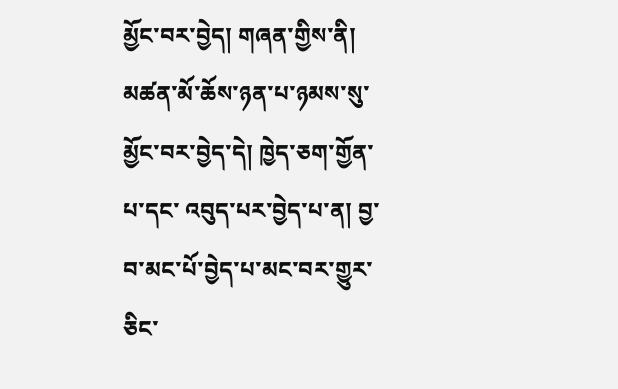མྱོང་བར་བྱེད། གཞན་གྱིས་ནི། མཚན་མོ་ཆོས་ཉན་པ་ཉམས་སུ་མྱོང་བར་བྱེད་དེ། ཁྱེད་ཅག་གྱོན་པ་དང་ འབུད་པར་བྱེད་པ་ན། བྱ་བ་མང་པོ་བྱེད་པ་མང་བར་གྱུར་ཅིང་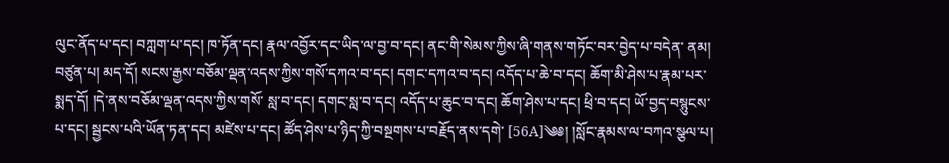ལུང་ནོད་པ་དང། བཀླག་པ་དང། ཁ་ཏོན་དང། རྣལ་འབྱོར་དང་ཡིད་ལ་བྱ་བ་དང། ནང་གི་སེམས་ཀྱིས་ཞི་གནས་གཏོང་བར་བྱེད་པ་བདེན་ ནམ། བཙུན་པ། མད་དོ། སངས་རྒྱས་བཅོམ་ལྡན་འདས་ཀྱིས་གསོ་དཀའ་བ་དང། དགང་དཀའ་བ་དང། འདོད་པ་ཆེ་བ་དང། ཆོག་མི་ཤེས་པ་རྣམ་པར་སྨད་དོ། །དེ་ནས་བཅོམ་ལྡན་འདས་ཀྱིས་གསོ་ སླ་བ་དང། དགང་སླ་བ་དང། འདོད་པ་ཆུང་བ་དང། ཆོག་ཤེས་པ་དང། ཕྲི་བ་དང། ཡོ་བྱད་བསྙུངས་པ་དང། སྦྱངས་པའི་ཡོན་ཏན་དང། མཛེས་པ་དང། ཚོད་ཤེས་པ་ཉིད་ཀྱི་བསྔགས་པ་བརྗོད་ནས་དགེ་ [56A]༄༅། །སློང་རྣམས་ལ་བཀའ་སྩལ་པ།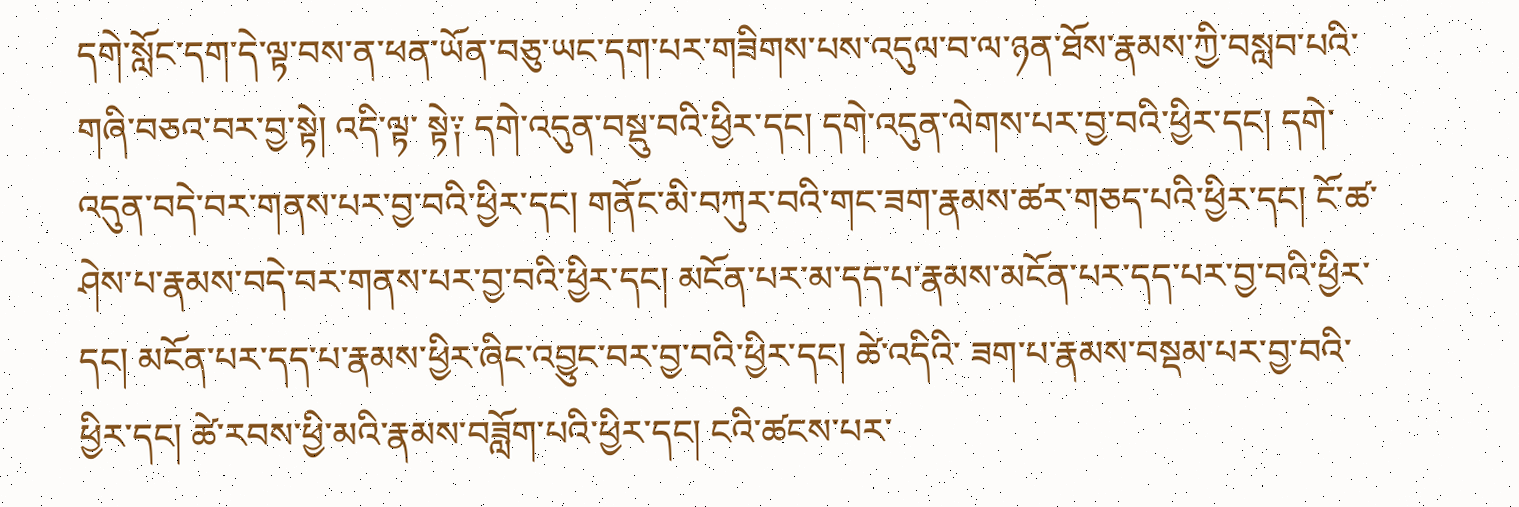དགེ་སློང་དག་དེ་ལྟ་བས་ན་ཕན་ཡོན་བཅུ་ཡང་དག་པར་གཟིགས་པས་འདུལ་བ་ལ་ཉན་ཐོས་རྣམས་ཀྱི་བསླབ་པའི་གཞི་བཅའ་བར་བྱ་སྟེ། འདི་ལྟ་ སྟེ༑ དགེ་འདུན་བསྡུ་བའི་ཕྱིར་དང། དགེ་འདུན་ལེགས་པར་བྱ་བའི་ཕྱིར་དང། དགེ་འདུན་བདེ་བར་གནས་པར་བྱ་བའི་ཕྱིར་དང། གནོང་མི་བཀུར་བའི་གང་ཟག་རྣམས་ཚར་གཅད་པའི་ཕྱིར་དང། ངོ་ཚ་ ཤེས་པ་རྣམས་བདེ་བར་གནས་པར་བྱ་བའི་ཕྱིར་དང། མངོན་པར་མ་དད་པ་རྣམས་མངོན་པར་དད་པར་བྱ་བའི་ཕྱིར་དང། མངོན་པར་དད་པ་རྣམས་ཕྱིར་ཞིང་འབྱུང་བར་བྱ་བའི་ཕྱིར་དང། ཚེ་འདིའི་ ཟག་པ་རྣམས་བསྡམ་པར་བྱ་བའི་ཕྱིར་དང། ཚེ་རབས་ཕྱི་མའི་རྣམས་བཟློག་པའི་ཕྱིར་དང། ངའི་ཚངས་པར་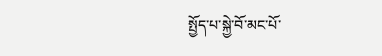སྤྱོད་པ་སྐྱེ་བོ་མང་པོ་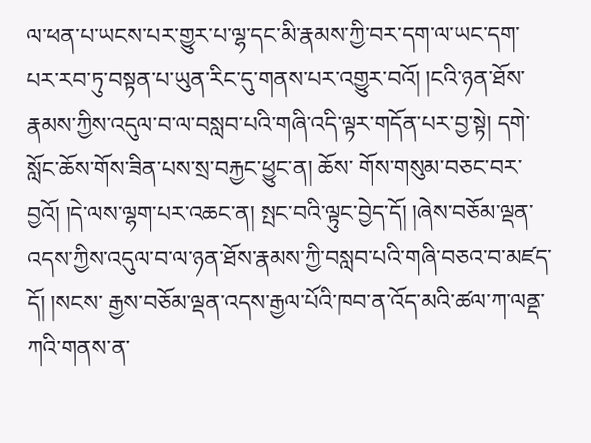ལ་ཕན་པ་ཡངས་པར་གྱུར་པ་ལྷ་དང་མི་རྣམས་ཀྱི་བར་དག་ལ་ཡང་དག་ པར་རབ་ཏུ་བསྟན་པ་ཡུན་རིང་དུ་གནས་པར་འགྱུར་བའོ། །ངའི་ཉན་ཐོས་རྣམས་ཀྱིས་འདུལ་བ་ལ་བསླབ་པའི་གཞི་འདི་ལྟར་གདོན་པར་བྱ་སྟེ། དགེ་སློང་ཆོས་གོས་ཟིན་པས་སྲ་བརྐྱང་ཕྱུང་ན། ཆོས་ གོས་གསུམ་བཅང་བར་བྱའོ། །དེ་ལས་ལྷག་པར་འཆང་ན། སྤང་བའི་ལྟུང་བྱེད་དོ། །ཞེས་བཅོམ་ལྡན་འདས་ཀྱིས་འདུལ་བ་ལ་ཉན་ཐོས་རྣམས་ཀྱི་བསླབ་པའི་གཞི་བཅའ་བ་མཛད་དོ། །སངས་ རྒྱས་བཅོམ་ལྡན་འདས་རྒྱལ་པོའི་ཁབ་ན་འོད་མའི་ཚལ་ཀ་ལནྡ་ཀའི་གནས་ན་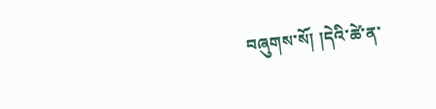བཞུགས་སོ། །དེའི་ཚེ་ན་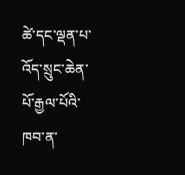ཚེ་དང་ལྡན་པ་འོད་སྲུང་ཆེན་པོ་རྒྱལ་པོའི་ཁབ་ན་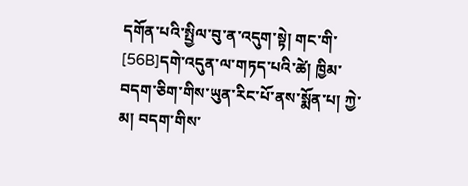དགོན་པའི་སྤྱིལ་བུ་ན་འདུག་སྟེ། གང་གི་ [56B]དགེ་འདུན་ལ་གཏད་པའི་ཚེ། ཁྱིམ་བདག་ཅིག་གིས་ཡུན་རིང་པོ་ནས་སྨོན་པ། ཀྱེ་མ། བདག་གིས་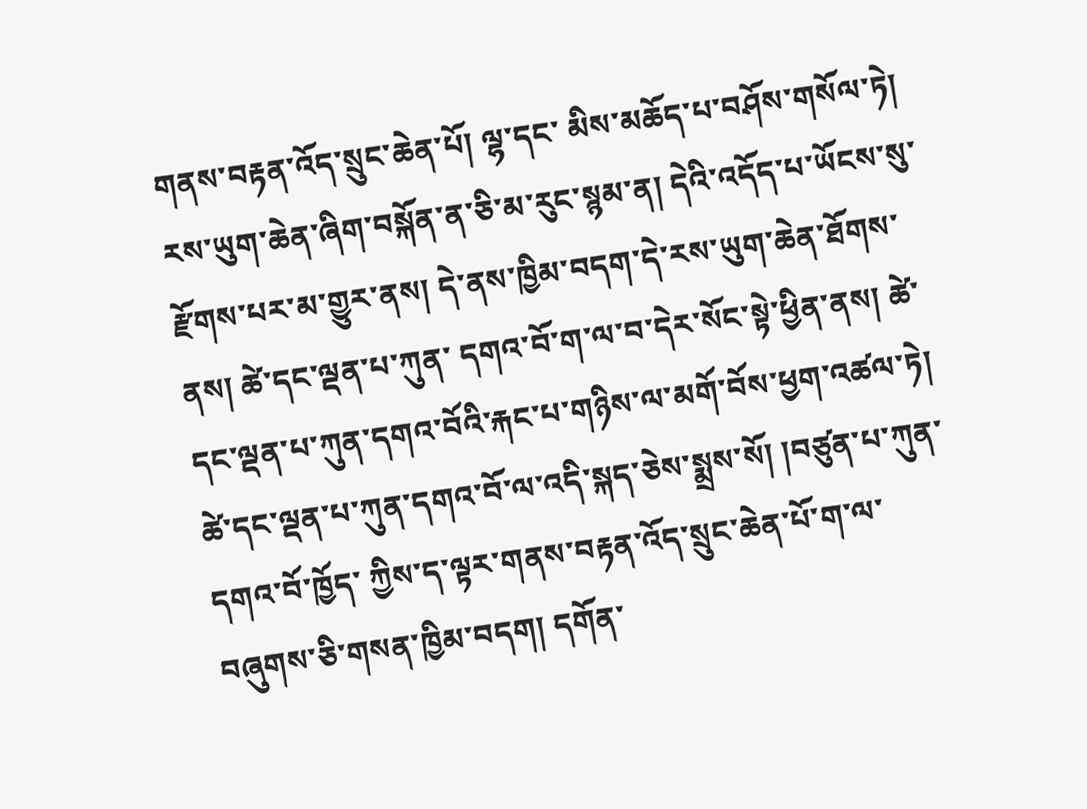གནས་བརྟན་འོད་སྲུང་ཆེན་པོ། ལྷ་དང་ མིས་མཆོད་པ་བཤོས་གསོལ་ཏེ། རས་ཡུག་ཆེན་ཞིག་བསྐོན་ན་ཅི་མ་རུང་སྙམ་ན། དེའི་འདོད་པ་ཡོངས་སུ་རྫོགས་པར་མ་གྱུར་ནས། དེ་ནས་ཁྱིམ་བདག་དེ་རས་ཡུག་ཆེན་ཐོགས་ནས། ཚེ་དང་ལྡན་པ་ཀུན་ དགའ་བོ་ག་ལ་བ་དེར་སོང་སྟེ་ཕྱིན་ནས། ཚེ་དང་ལྡན་པ་ཀུན་དགའ་བོའི་རྐང་པ་གཉིས་ལ་མགོ་བོས་ཕྱག་འཚལ་ཏེ། ཚེ་དང་ལྡན་པ་ཀུན་དགའ་བོ་ལ་འདི་སྐད་ཅེས་སྨྲས་སོ། །བཙུན་པ་ཀུན་དགའ་བོ་ཁྱོད་ ཀྱིས་ད་ལྟར་གནས་བརྟན་འོད་སྲུང་ཆེན་པོ་ག་ལ་བཞུགས་ཅི་གསན་ཁྱིམ་བདག། དགོན་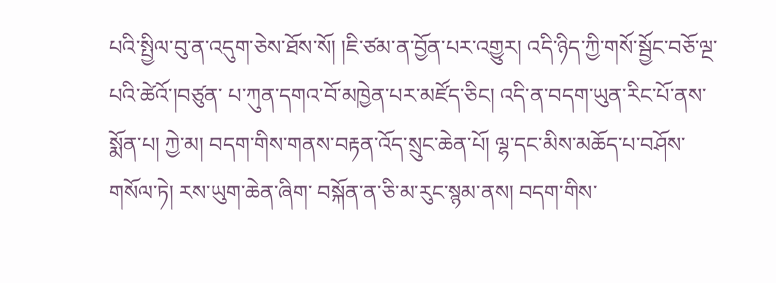པའི་སྤྱིལ་བུ་ན་འདུག་ཅེས་ཐོས་སོ། །ཇི་ཙམ་ན་བྱོན་པར་འགྱུར། འདི་ཉིད་ཀྱི་གསོ་སྦྱོང་བཅོ་ལྔ་པའི་ཚེའོ་།བཙུན་ པ་ཀུན་དགའ་བོ་མཁྱེན་པར་མཛོད་ཅིང། འདི་ན་བདག་ཡུན་རིང་པོ་ནས་སྨོན་པ། ཀྱེ་མ། བདག་གིས་གནས་བརྟན་འོད་སྲུང་ཆེན་པོ། ལྷ་དང་མིས་མཆོད་པ་བཤོས་གསོལ་ཏེ། རས་ཡུག་ཆེན་ཞིག་ བསྐོན་ན་ཅི་མ་རུང་སྙམ་ནས། བདག་གིས་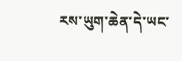རས་ཡུག་ཆེན་དེ་ཡང་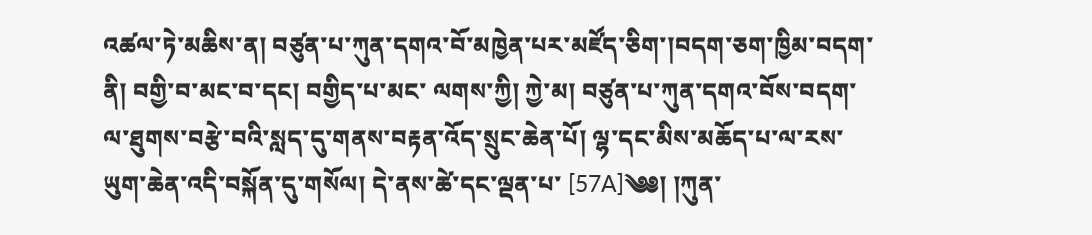འཚལ་ཏེ་མཆིས་ན། བཙུན་པ་ཀུན་དགའ་བོ་མཁྱེན་པར་མཛོད་ཅིག་།བདག་ཅག་ཁྱིམ་བདག་ནི། བགྱི་བ་མང་བ་དང། བགྱིད་པ་མང་ ལགས་ཀྱི། ཀྱེ་མ། བཙུན་པ་ཀུན་དགའ་བོས་བདག་ལ་ཐུགས་བརྩེ་བའི་སླད་དུ་གནས་བརྟན་འོད་སྲུང་ཆེན་པོ། ལྷ་དང་མིས་མཆོད་པ་ལ་རས་ཡུག་ཆེན་འདི་བསྐོན་དུ་གསོལ། དེ་ནས་ཚེ་དང་ལྡན་པ་ [57A]༄༅། །ཀུན་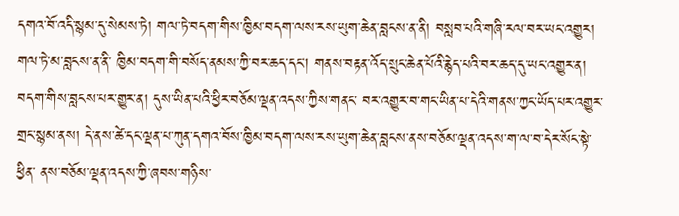དགའ་བོ་འདི་སྙམ་དུ་སེམས་ཏེ། གལ་ཏེ་བདག་གིས་ཁྱིམ་བདག་ལས་རས་ཡུག་ཆེན་བླངས་ན་ནི། བསླབ་པའི་གཞི་རལ་བར་ཡང་འགྱུར། གལ་ཏེ་མ་བླངས་ན་ནི་ ཁྱིམ་བདག་གི་བསོད་ནམས་ཀྱི་བར་ཆད་དང། གནས་བརྟན་འོད་སྲུང་ཆེན་པོའི་རྙེད་པའི་བར་ཆད་དུ་ཡང་འགྱུར་ན། བདག་གིས་བླངས་པར་གྱུར་ན། དུས་ཡིན་པའི་ཕྱིར་བཅོམ་ལྡན་འདས་ཀྱིས་གནང་ བར་འགྱུར་བ་གང་ཡིན་པ་དེའི་གནས་ཀྱང་ཡོད་པར་འགྱུར་གྲང་སྙམ་ནས། དེ་ནས་ཚེ་དང་ལྡན་པ་ཀུན་དགའ་བོས་ཁྱིམ་བདག་ལས་རས་ཡུག་ཆེན་བླངས་ནས་བཅོམ་ལྡན་འདས་ག་ལ་བ་དེར་སོང་སྟེ་ཕྱིན་ ནས་བཅོམ་ལྡན་འདས་ཀྱི་ཞབས་གཉིས་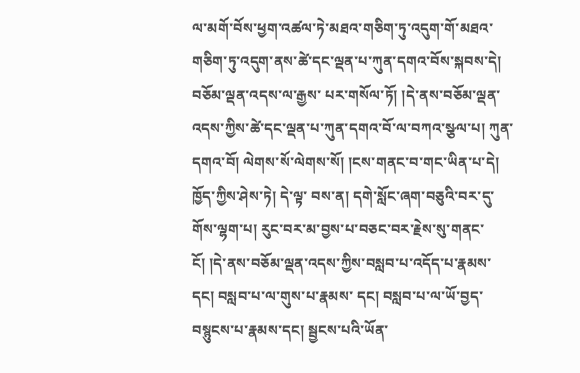ལ་མགོ་བོས་ཕྱག་འཚལ་ཏེ་མཐའ་གཅིག་ཏུ་འདུག་གོ་མཐའ་གཅིག་ཏུ་འདུག་ནས་ཚེ་དང་ལྡན་པ་ཀུན་དགའ་བོས་སྐབས་དེ། བཅོམ་ལྡན་འདས་ལ་རྒྱས་ པར་གསོལ་ཏོ། །དེ་ནས་བཅོམ་ལྡན་འདས་ཀྱིས་ཚེ་དང་ལྡན་པ་ཀུན་དགའ་བོ་ལ་བཀའ་སྩལ་པ། ཀུན་དགའ་བོ། ལེགས་སོ་ལེགས་སོ། །ངས་གནང་བ་གང་ཡིན་པ་དེ། ཁྱོད་ཀྱིས་ཤེས་ཏེ། དེ་ལྟ་ བས་ན། དགེ་སློང་ཞག་བཅུའི་བར་དུ་གོས་ལྷག་པ། རུང་བར་མ་བྱས་པ་བཅང་བར་རྗེས་སུ་གནང་ངོ། །དེ་ནས་བཅོམ་ལྡན་འདས་ཀྱིས་བསླབ་པ་འདོད་པ་རྣམས་དང། བསླབ་པ་ལ་གུས་པ་རྣམས་ དང། བསླབ་པ་ལ་ཡོ་བྱད་བསྙུངས་པ་རྣམས་དང། སྦྱངས་པའི་ཡོན་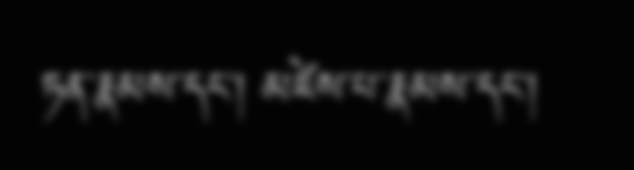ཏན་རྣམས་དང། མཛེས་པ་རྣམས་དང།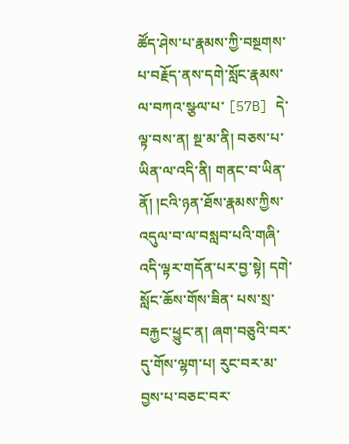ཚོད་ཤེས་པ་རྣམས་ཀྱི་བསྔགས་པ་བརྗོད་ནས་དགེ་སློང་རྣམས་ལ་བཀའ་སྩལ་པ་ [57B] དེ་ལྟ་བས་ན། སྔ་མ་ནི། བཅས་པ་ཡིན་ལ་འདི་ནི། གནང་བ་ཡིན་ནོ། །ངའི་ཉན་ཐོས་རྣམས་ཀྱིས་འདུལ་བ་ལ་བསླབ་པའི་གཞི་འདི་ལྟར་གདོན་པར་བྱ་སྟེ། དགེ་སློང་ཆོས་གོས་ཟིན་ པས་སྲ་བརྐྱང་ཕྱུང་ན། ཞག་བཅུའི་བར་དུ་གོས་ལྷག་པ། རུང་བར་མ་བྱས་པ་བཅང་བར་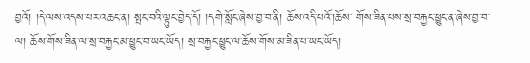བྱའོ། །དེ་ལས་འདས་པར་འཆང་ན། སྤང་བའི་ལྟུང་བྱེད་དོ། །དགེ་སློང་ཞེས་བྱ་བ་ནི། ཆོས་འདི་པའོ་།ཆོས་ གོས་ཟིན་པས་སྲ་བརྐྱང་ཕྱུང་ན་ཞེས་བྱ་བ་ལ། ཆོས་གོས་ཟིན་ལ་སྲ་བརྐྱང་མ་ཕྱུང་བ་ཡང་ཡོད། སྲ་བརྐྱང་ཕྱུང་ལ་ཆོས་གོས་མ་ཟིན་པ་ཡང་ཡོད།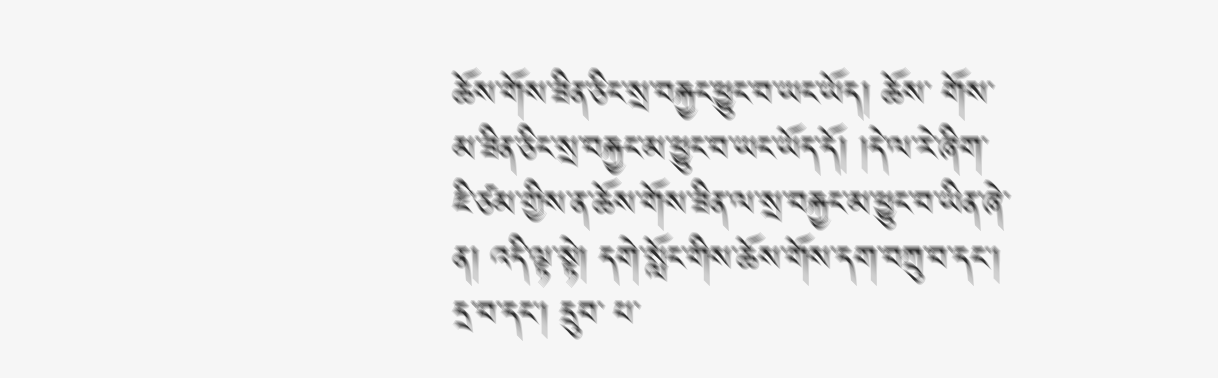ཆོས་གོས་ཟིན་ཅིང་སྲ་བརྐྱང་ཕྱུང་བ་ཡང་ཡོད། ཆོས་ གོས་མ་ཟིན་ཅིང་སྲ་བརྐྱང་མ་ཕྱུང་བ་ཡང་ཡོད་དོ། །དེ་ལ་རེ་ཞིག་ཇི་ཙམ་གྱིས་ན་ཆོས་གོས་ཟིན་ལ་སྲ་བརྐྱང་མ་ཕྱུང་བ་ཡིན་ཞེ་ན། འདི་ལྟ་སྟེ། དགེ་སློང་གིས་ཆོས་གོས་དག་བཀྲུ་བ་དང། དྲ་བ་དང། དྲུབ་ པ་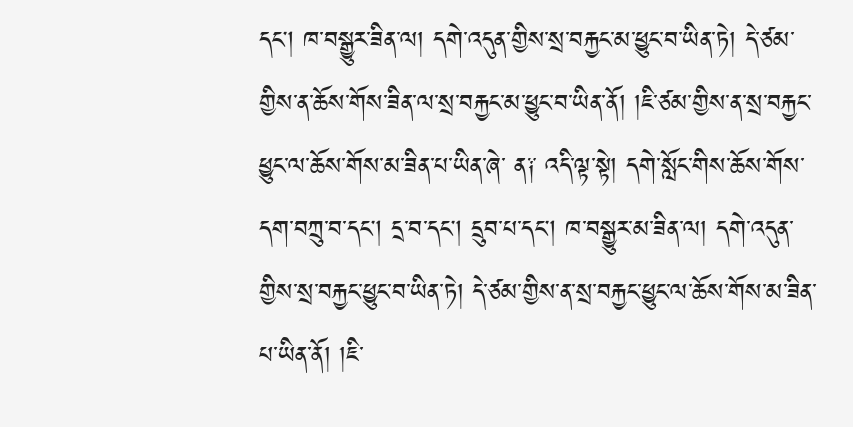དང། ཁ་བསྒྱུར་ཟིན་ལ། དགེ་འདུན་གྱིས་སྲ་བརྐྱང་མ་ཕྱུང་བ་ཡིན་ཏེ། དེ་ཙམ་གྱིས་ན་ཆོས་གོས་ཟིན་ལ་སྲ་བརྐྱང་མ་ཕྱུང་བ་ཡིན་ནོ། །ཇི་ཙམ་གྱིས་ན་སྲ་བརྐྱང་ཕྱུང་ལ་ཆོས་གོས་མ་ཟིན་པ་ཡིན་ཞེ་ ན༑ འདི་ལྟ་སྟེ། དགེ་སློང་གིས་ཆོས་གོས་དག་བཀྲུ་བ་དང། དྲ་བ་དང། དྲུབ་པ་དང། ཁ་བསྒྱུར་མ་ཟིན་ལ། དགེ་འདུན་གྱིས་སྲ་བརྐྱང་ཕྱུང་བ་ཡིན་ཏེ། དེ་ཙམ་གྱིས་ན་སྲ་བརྐྱང་ཕྱུང་ལ་ཆོས་གོས་མ་ཟིན་ པ་ཡིན་ནོ། །ཇི་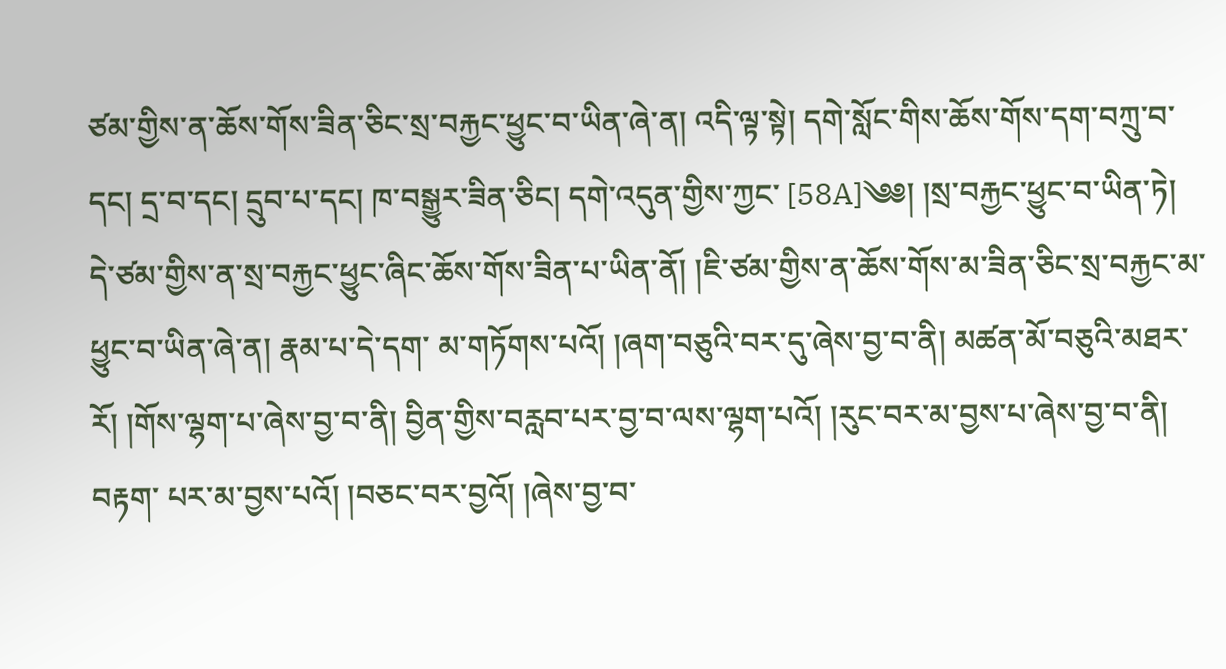ཙམ་གྱིས་ན་ཆོས་གོས་ཟིན་ཅིང་སྲ་བརྐྱང་ཕྱུང་བ་ཡིན་ཞེ་ན། འདི་ལྟ་སྟེ། དགེ་སློང་གིས་ཆོས་གོས་དག་བཀྲུ་བ་དང། དྲ་བ་དང། དྲུབ་པ་དང། ཁ་བསྒྱུར་ཟིན་ཅིང། དགེ་འདུན་གྱིས་ཀྱང་ [58A]༄༅། །སྲ་བརྐྱང་ཕྱུང་བ་ཡིན་ཏེ། དེ་ཙམ་གྱིས་ན་སྲ་བརྐྱང་ཕྱུང་ཞིང་ཆོས་གོས་ཟིན་པ་ཡིན་ནོ། །ཇི་ཙམ་གྱིས་ན་ཆོས་གོས་མ་ཟིན་ཅིང་སྲ་བརྐྱང་མ་ཕྱུང་བ་ཡིན་ཞེ་ན། རྣམ་པ་དེ་དག་ མ་གཏོགས་པའོ། །ཞག་བཅུའི་བར་དུ་ཞེས་བྱ་བ་ནི། མཚན་མོ་བཅུའི་མཐར་རོ། །གོས་ལྷག་པ་ཞེས་བྱ་བ་ནི། བྱིན་གྱིས་བརླབ་པར་བྱ་བ་ལས་ལྷག་པའོ། །རུང་བར་མ་བྱས་པ་ཞེས་བྱ་བ་ནི། བརྟག་ པར་མ་བྱས་པའོ། །བཅང་བར་བྱའོ། །ཞེས་བྱ་བ་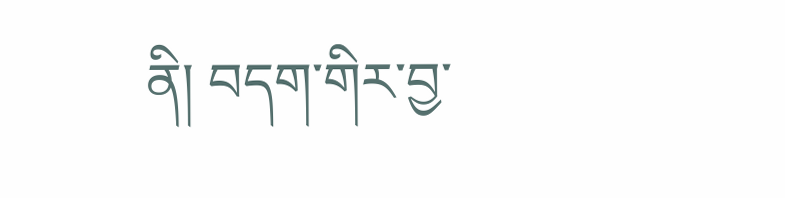ནི། བདག་གིར་བྱ་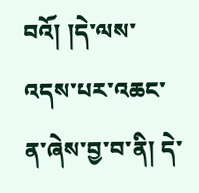བའོ། །དེ་ལས་འདས་པར་འཆང་ན་ཞེས་བྱ་བ་ནི། དེ་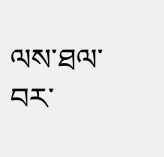ལས་ཐལ་བར་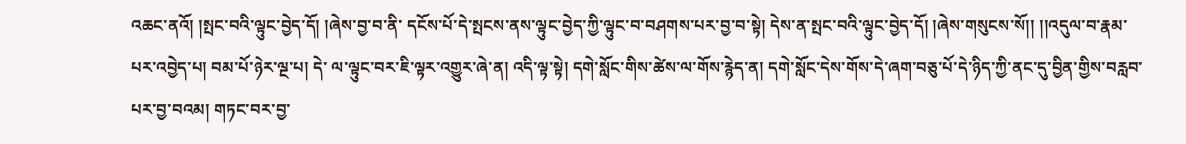འཆང་ནའོ། །སྤང་བའི་ལྟུང་བྱེད་དོ། །ཞེས་བྱ་བ་ནི་ དངོས་པོ་དེ་སྤངས་ནས་ལྟུང་བྱེད་ཀྱི་ལྟུང་བ་བཤགས་པར་བྱ་བ་སྟེ། དེས་ན་སྤང་བའི་ལྟུང་བྱེད་དོ། །ཞེས་གསུངས་སོ།། །།འདུལ་བ་རྣམ་པར་འབྱེད་པ། བམ་པོ་ཉེར་ལྔ་པ། དེ་ ལ་ལྟུང་བར་ཇི་ལྟར་འགྱུར་ཞེ་ན། འདི་ལྟ་སྟེ། དགེ་སློང་གིས་ཚེས་ལ་གོས་རྙེད་ན། དགེ་སློང་དེས་གོས་དེ་ཞག་བཅུ་པོ་དེ་ཉིད་ཀྱི་ནང་དུ་བྱིན་གྱིས་བརླབ་པར་བྱ་བའམ། གཏང་བར་བྱ་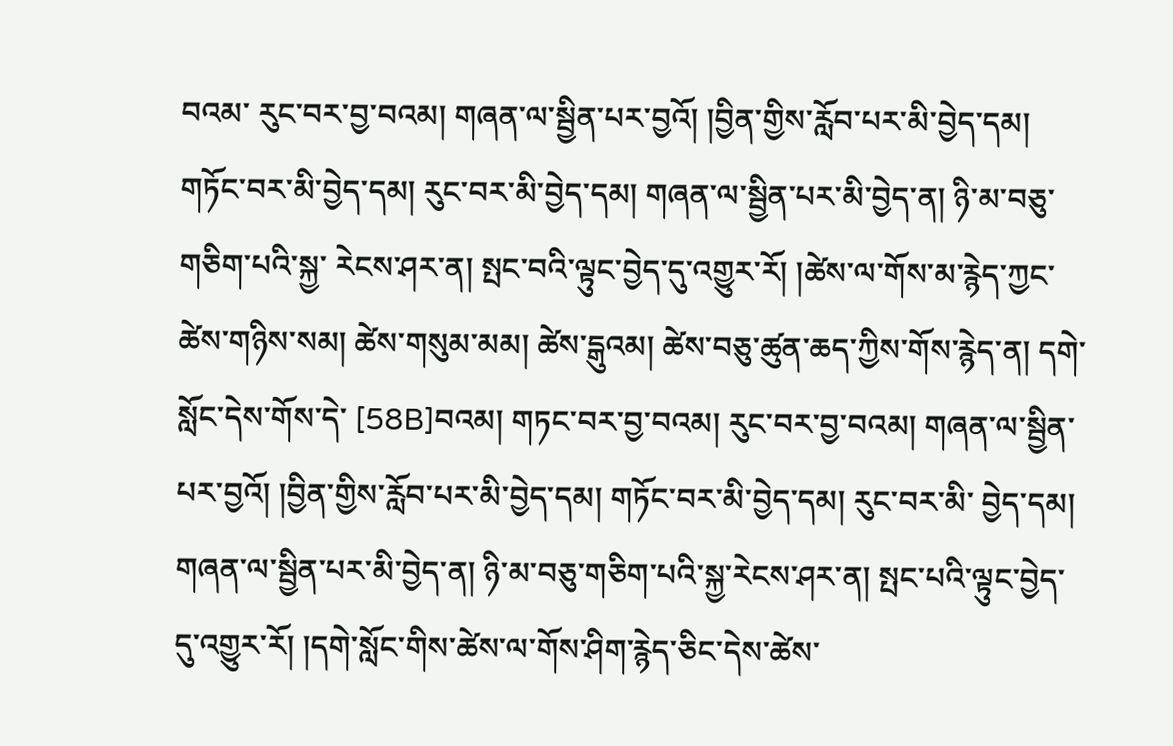བའམ་ རུང་བར་བྱ་བའམ། གཞན་ལ་སྦྱིན་པར་བྱའོ། །བྱིན་གྱིས་རློབ་པར་མི་བྱེད་དམ། གཏོང་བར་མི་བྱེད་དམ། རུང་བར་མི་བྱེད་དམ། གཞན་ལ་སྦྱིན་པར་མི་བྱེད་ན། ཉི་མ་བཅུ་གཅིག་པའི་སྐྱ་ རེངས་ཤར་ན། སྤང་བའི་ལྟུང་བྱེད་དུ་འགྱུར་རོ། །ཚེས་ལ་གོས་མ་རྙེད་ཀྱང་ཚེས་གཉིས་སམ། ཚེས་གསུམ་མམ། ཚེས་དྒུའམ། ཚེས་བཅུ་ཚུན་ཆད་ཀྱིས་གོས་རྙེད་ན། དགེ་སློང་དེས་གོས་དེ་ [58B]བའམ། གཏང་བར་བྱ་བའམ། རུང་བར་བྱ་བའམ། གཞན་ལ་སྦྱིན་པར་བྱའོ། །བྱིན་གྱིས་རློབ་པར་མི་བྱེད་དམ། གཏོང་བར་མི་བྱེད་དམ། རུང་བར་མི་ བྱེད་དམ། གཞན་ལ་སྦྱིན་པར་མི་བྱེད་ན། ཉི་མ་བཅུ་གཅིག་པའི་སྐྱ་རེངས་ཤར་ན། སྤང་པའི་ལྟུང་བྱེད་དུ་འགྱུར་རོ། །དགེ་སློང་གིས་ཚེས་ལ་གོས་ཤིག་རྙེད་ཅིང་དེས་ཚེས་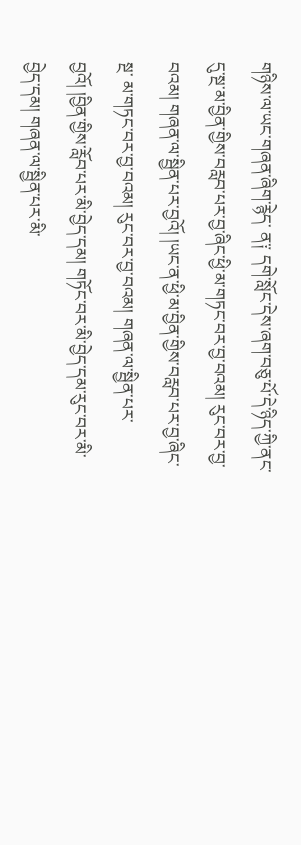གཉིས་ལ་ཡང་གཞན་ཞིག་རྙེད་ ན༑ དགེ་སློང་དེས་ཞག་བཅུ་པོ་དེ་ཉིད་ཀྱི་ནང་དུ་སྔ་མ་བྱིན་གྱིས་བརླབ་པར་བྱ་ཞིང་ཕྱི་མ་གཏང་བར་བྱ་བའམ། རུང་བར་བྱ་བའམ། གཞན་ལ་སྦྱིན་པར་བྱའོ། །ཡང་ན་ཕྱི་མ་བྱིན་གྱིས་བརླབ་པར་བྱ་ཞིང་སྔ་ མ་གཏང་བར་བྱ་བའམ། རུང་བར་བྱ་བའམ། གཞན་ལ་སྦྱིན་པར་བྱའོ། །བྱིན་གྱིས་རློབ་པར་མི་བྱེད་དམ། གཏོང་བར་མི་བྱེད་དམ་རུང་བར་མི་བྱེད་དམ། གཞན་ལ་སྦྱིན་པར་མི་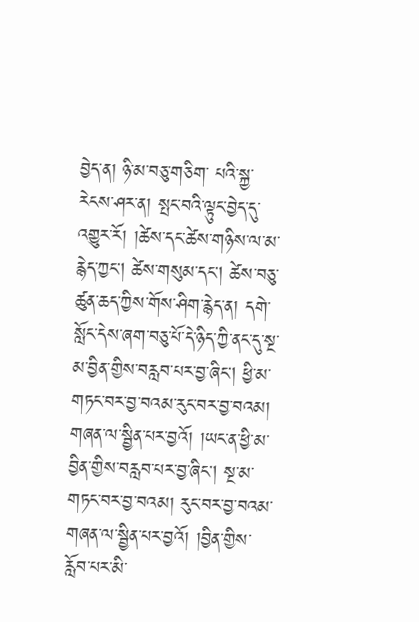བྱེད་ན། ཉི་མ་བཅུ་གཅིག་ པའི་སྐྱ་རེངས་ཤར་ན། སྤང་བའི་ལྟུང་བྱེད་དུ་འགྱུར་རོ། །ཚེས་དང་ཚེས་གཉིས་ལ་མ་རྙེད་ཀྱང། ཚེས་གསུམ་དང། ཚེས་བཅུ་ཚུན་ཆད་ཀྱིས་གོས་ཤིག་རྙེད་ན། དགེ་སློང་དེས་ཞག་བཅུ་པོ་དེ་ཉིད་ཀྱི་ནང་དུ་སྔ་ མ་བྱིན་གྱིས་བརླབ་པར་བྱ་ཞིང། ཕྱི་མ་གཏང་བར་བྱ་བའམ་རུང་བར་བྱ་བའམ། གཞན་ལ་སྦྱིན་པར་བྱའོ། །ཡང་ན་ཕྱི་མ་བྱིན་གྱིས་བརླབ་པར་བྱ་ཞིང། སྔ་མ་གཏང་བར་བྱ་བའམ། རུང་བར་བྱ་བའམ་ གཞན་ལ་སྦྱིན་པར་བྱའོ། །བྱིན་གྱིས་རློབ་པར་མི་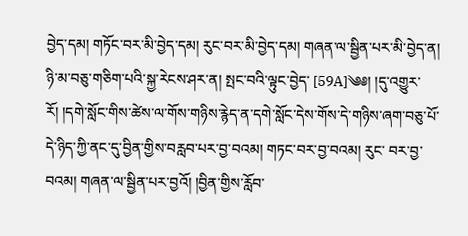བྱེད་དམ། གཏོང་བར་མི་བྱེད་དམ། རུང་བར་མི་བྱེད་དམ། གཞན་ལ་སྦྱིན་པར་མི་བྱེད་ན། ཉི་མ་བཅུ་གཅིག་པའི་སྐྱ་རེངས་ཤར་ན། སྤང་བའི་ལྟུང་བྱེད་ [59A]༄༅། །དུ་འགྱུར་རོ། །དགེ་སློང་གིས་ཚེས་ལ་གོས་གཉིས་རྙེད་ན་དགེ་སློང་དེས་གོས་དེ་གཉིས་ཞག་བཅུ་པོ་དེ་ཉིད་ཀྱི་ནང་དུ་བྱིན་གྱིས་བརླབ་པར་བྱ་བའམ། གཏང་བར་བྱ་བའམ། རུང་ བར་བྱ་བའམ། གཞན་ལ་སྦྱིན་པར་བྱའོ། །བྱིན་གྱིས་རློབ་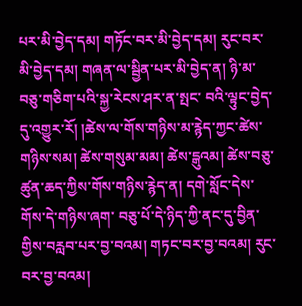པར་མི་བྱེད་དམ། གཏོང་བར་མི་བྱེད་དམ། རུང་བར་མི་བྱེད་དམ། གཞན་ལ་སྦྱིན་པར་མི་བྱེད་ན། ཉི་མ་བཅུ་གཅིག་པའི་སྐྱ་རེངས་ཤར་ན་སྤང་ བའི་ལྟུང་བྱེད་དུ་འགྱུར་རོ། །ཚེས་ལ་གོས་གཉིས་མ་རྙེད་ཀྱང་ཚེས་གཉིས་སམ། ཚེས་གསུམ་མམ། ཚེས་དྒུའམ། ཚེས་བཅུ་ཚུན་ཆད་ཀྱིས་གོས་གཉིས་རྙེད་ན། དགེ་སློང་དེས་གོས་དེ་གཉིས་ཞག་ བཅུ་པོ་དེ་ཉིད་ཀྱི་ནང་དུ་བྱིན་གྱིས་བརླབ་པར་བྱ་བའམ། གཏང་བར་བྱ་བའམ། རུང་བར་བྱ་བའམ།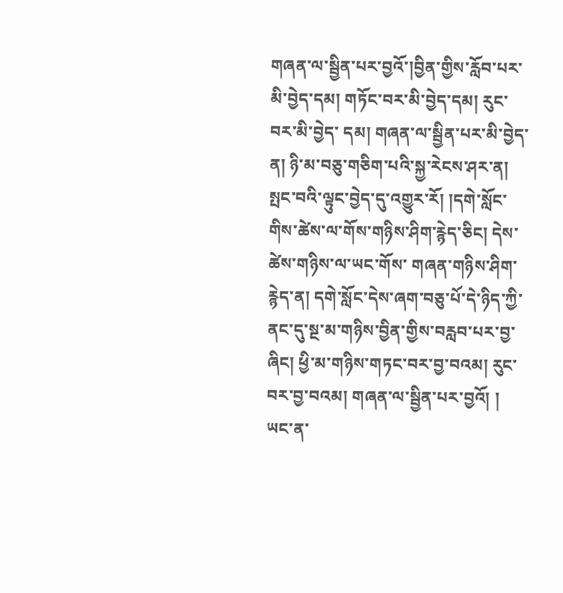གཞན་ལ་སྦྱིན་པར་བྱའོ་།བྱིན་གྱིས་རློབ་པར་མི་བྱེད་དམ། གཏོང་བར་མི་བྱེད་དམ། རུང་བར་མི་བྱེད་ དམ། གཞན་ལ་སྦྱིན་པར་མི་བྱེད་ན། ཉི་མ་བཅུ་གཅིག་པའི་སྐྱ་རེངས་ཤར་ན། སྤང་བའི་ལྟུང་བྱེད་དུ་འགྱུར་རོ། །དགེ་སློང་གིས་ཚེས་ལ་གོས་གཉིས་ཤིག་རྙེད་ཅིང། དེས་ཚེས་གཉིས་ལ་ཡང་གོས་ གཞན་གཉིས་ཤིག་རྙེད་ན། དགེ་སློང་དེས་ཞག་བཅུ་པོ་དེ་ཉིད་ཀྱི་ནང་དུ་སྔ་མ་གཉིས་བྱིན་གྱིས་བརླབ་པར་བྱ་ཞིང། ཕྱི་མ་གཉིས་གཏང་བར་བྱ་བའམ། རུང་བར་བྱ་བའམ། གཞན་ལ་སྦྱིན་པར་བྱའོ། ། ཡང་ན་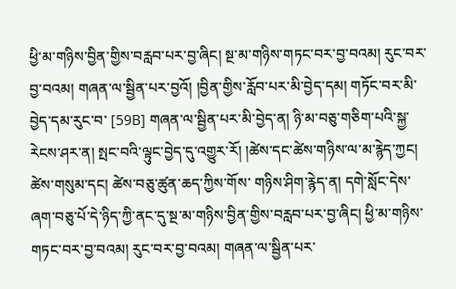ཕྱི་མ་གཉིས་བྱིན་གྱིས་བརླབ་པར་བྱ་ཞིང། སྔ་མ་གཉིས་གཏང་བར་བྱ་བའམ། རུང་བར་བྱ་བའམ། གཞན་ལ་སྦྱིན་པར་བྱའོ། །བྱིན་གྱིས་རློབ་པར་མི་བྱེད་དམ། གཏོང་བར་མི་བྱེད་དམ་རུང་བ་ [59B] གཞན་ལ་སྦྱིན་པར་མི་བྱེད་ན། ཉི་མ་བཅུ་གཅིག་པའི་སྐྱ་རེངས་ཤར་ན། སྤང་བའི་ལྟུང་བྱེད་དུ་འགྱུར་རོ། །ཚེས་དང་ཚེས་གཉིས་ལ་མ་རྙེད་ཀྱང། ཚེས་གསུམ་དང། ཚེས་བཅུ་ཚུན་ཆད་ཀྱིས་གོས་ གཉིས་ཤིག་རྙེད་ན། དགེ་སློང་དེས་ཞག་བཅུ་པོ་དེ་ཉིད་ཀྱི་ནང་དུ་སྔ་མ་གཉིས་བྱིན་གྱིས་བརླབ་པར་བྱ་ཞིང། ཕྱི་མ་གཉིས་གཏང་བར་བྱ་བའམ། རུང་བར་བྱ་བའམ། གཞན་ལ་སྦྱིན་པར་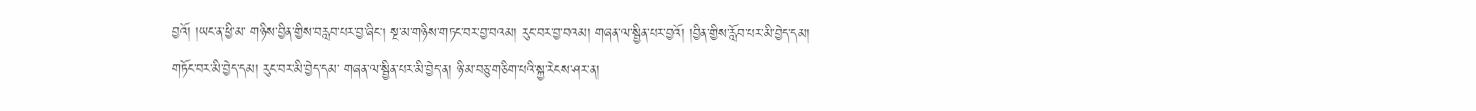བྱའོ། །ཡང་ན་ཕྱི་མ་ གཉིས་བྱིན་གྱིས་བརླབ་པར་བྱ་ཞིང། སྔ་མ་གཉིས་གཏང་བར་བྱ་བའམ། རུང་བར་བྱ་བའམ། གཞན་ལ་སྦྱིན་པར་བྱའོ། །བྱིན་གྱིས་རློབ་པར་མི་བྱེད་དམ། གཏོང་བར་མི་བྱེད་དམ། རུང་བར་མི་བྱེད་དམ་ གཞན་ལ་སྦྱིན་པར་མི་བྱེད་ན། ཉི་མ་བཅུ་གཅིག་པའི་སྐྱ་རེངས་ཤར་ན།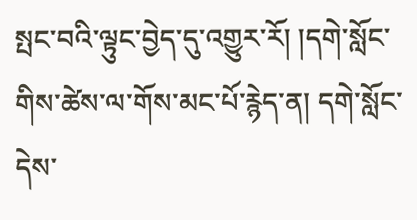སྤང་བའི་ལྟུང་བྱེད་དུ་འགྱུར་རོ། །དགེ་སློང་གིས་ཚེས་ལ་གོས་མང་པོ་རྙེད་ན། དགེ་སློང་དེས་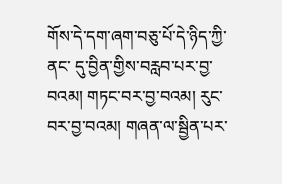གོས་དེ་དག་ཞག་བཅུ་པོ་དེ་ཉིད་ཀྱི་ནང་ དུ་བྱིན་གྱིས་བརླབ་པར་བྱ་བའམ། གཏང་བར་བྱ་བའམ། རུང་བར་བྱ་བའམ། གཞན་ལ་སྦྱིན་པར་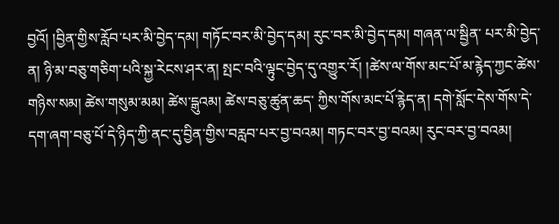བྱའོ། །བྱིན་གྱིས་རློབ་པར་མི་བྱེད་དམ། གཏོང་བར་མི་བྱེད་དམ། རུང་བར་མི་བྱེད་དམ། གཞན་ལ་སྦྱིན་ པར་མི་བྱེད་ན། ཉི་མ་བཅུ་གཅིག་པའི་སྐྱ་རེངས་ཤར་ན། སྤང་བའི་ལྟུང་བྱེད་དུ་འགྱུར་རོ། །ཚེས་ལ་གོས་མང་པོ་མ་རྙེད་ཀྱང་ཚེས་གཉིས་སམ། ཚེས་གསུམ་མམ། ཚེས་དྒུའམ། ཚེས་བཅུ་ཚུན་ཆད་ ཀྱིས་གོས་མང་པོ་རྙེད་ན། དགེ་སློང་དེས་གོས་དེ་དག་ཞག་བཅུ་པོ་དེ་ཉིད་ཀྱི་ནང་དུ་བྱིན་གྱིས་བརླབ་པར་བྱ་བའམ། གཏང་བར་བྱ་བའམ། རུང་བར་བྱ་བའམ།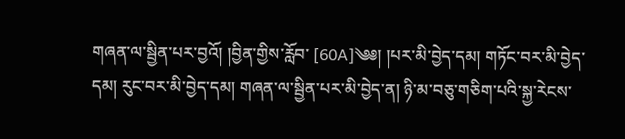གཞན་ལ་སྦྱིན་པར་བྱའོ། །བྱིན་གྱིས་རློབ་ [60A]༄༅། །པར་མི་བྱེད་དམ། གཏོང་བར་མི་བྱེད་དམ། རུང་བར་མི་བྱེད་དམ། གཞན་ལ་སྦྱིན་པར་མི་བྱེད་ན། ཉི་མ་བཅུ་གཅིག་པའི་སྐྱ་རེངས་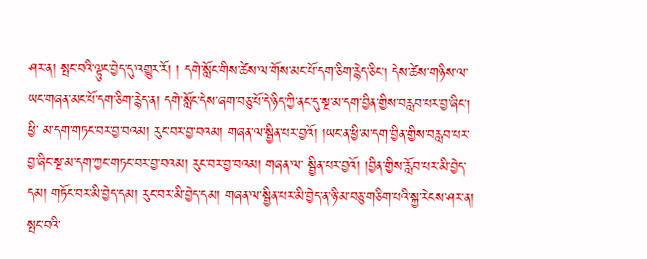ཤར་ན། སྤང་བའི་ལྟུང་བྱེད་དུ་འགྱུར་རོ། ། དགེ་སློང་གིས་ཚེས་ལ་གོས་མང་པོ་དག་ཅིག་རྙེད་ཅིང། དེས་ཚེས་གཉིས་ལ་ཡང་གཞན་མང་པོ་དག་ཅིག་རྙེད་ན། དགེ་སློང་དེས་ཞག་བཅུ་པོ་དེ་ཉིད་ཀྱི་ནང་དུ་སྔ་མ་དག་བྱིན་གྱིས་བརླབ་པར་བྱ་ཞིང། ཕྱི་ མ་དག་གཏང་བར་བྱ་བའམ། རུང་བར་བྱ་བའམ། གཞན་ལ་སྦྱིན་པར་བྱའོ། །ཡང་ན་ཕྱི་མ་དག་བྱིན་གྱིས་བརླབ་པར་བྱ་ཞིང་སྔ་མ་དག་ཀྱང་གཏང་བར་བྱ་བའམ། རུང་བར་བྱ་བའམ། གཞན་ལ་ སྦྱིན་པར་བྱའོ། །བྱིན་གྱིས་རློབ་པར་མི་བྱེད་དམ། གཏོང་བར་མི་བྱེད་དམ། རུང་བར་མི་བྱེད་དམ། གཞན་ལ་སྦྱིན་པར་མི་བྱེད་ན་ཉི་མ་བཅུ་གཅིག་པའི་སྐྱ་རེངས་ཤར་ན། སྤང་བའི་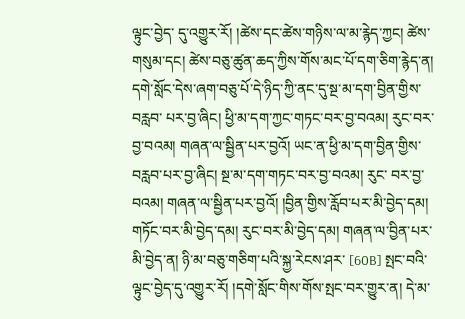ལྟུང་བྱེད་ དུ་འགྱུར་རོ། །ཚེས་དང་ཚེས་གཉིས་ལ་མ་རྙེད་ཀྱང། ཚེས་གསུམ་དང། ཚེས་བཅུ་ཚུན་ཆད་ཀྱིས་གོས་མང་པོ་དག་ཅིག་རྙེད་ན། དགེ་སློང་དེས་ཞག་བཅུ་པོ་དེ་ཉིད་ཀྱི་ནང་དུ་སྔ་མ་དག་བྱིན་གྱིས་བརླབ་ པར་བྱ་ཞིང། ཕྱི་མ་དག་ཀྱང་གཏང་བར་བྱ་བའམ། རུང་བར་བྱ་བའམ། གཞན་ལ་སྦྱིན་པར་བྱའོ། ཡང་ན་ཕྱི་མ་དག་བྱིན་གྱིས་བརླབ་པར་བྱ་ཞིང། སྔ་མ་དག་གཏང་བར་བྱ་བའམ། རུང་ བར་བྱ་བའམ། གཞན་ལ་སྦྱིན་པར་བྱའོ། །བྱིན་གྱིས་རློབ་པར་མི་བྱེད་དམ། གཏོང་བར་མི་བྱེད་དམ། རུང་བར་མི་བྱེད་དམ། གཞན་ལ་བྱིན་པར་མི་བྱེད་ན། ཉི་མ་བཅུ་གཅིག་པའི་སྐྱ་རེངས་ཤར་ [60B] སྤང་བའི་ལྟུང་བྱེད་དུ་འགྱུར་རོ། །དགེ་སློང་གིས་གོས་སྤང་བར་གྱུར་ན། དེ་མ་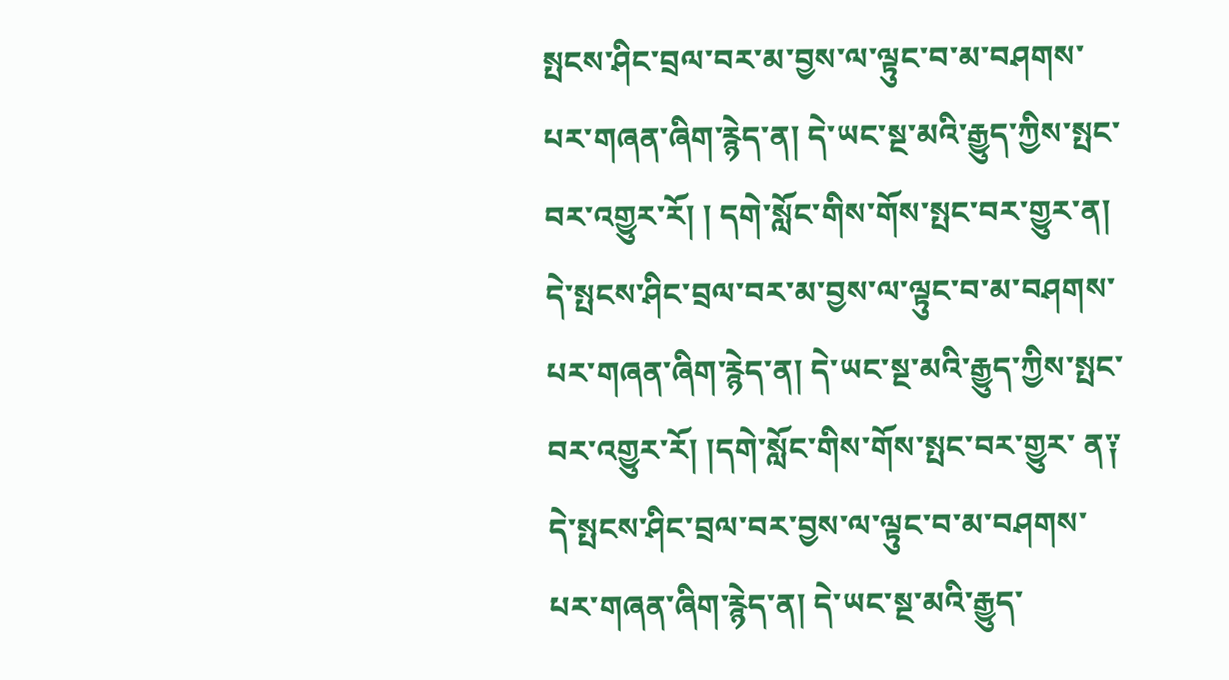སྤངས་ཤིང་བྲལ་བར་མ་བྱས་ལ་ལྟུང་བ་མ་བཤགས་པར་གཞན་ཞིག་རྙེད་ན། དེ་ཡང་སྔ་མའི་རྒྱུད་ཀྱིས་སྤང་བར་འགྱུར་རོ། ། དགེ་སློང་གིས་གོས་སྤང་བར་གྱུར་ན། དེ་སྤངས་ཤིང་བྲལ་བར་མ་བྱས་ལ་ལྟུང་བ་མ་བཤགས་པར་གཞན་ཞིག་རྙེད་ན། དེ་ཡང་སྔ་མའི་རྒྱུད་ཀྱིས་སྤང་བར་འགྱུར་རོ། །དགེ་སློང་གིས་གོས་སྤང་བར་གྱུར་ ན༑ དེ་སྤངས་ཤིང་བྲལ་བར་བྱས་ལ་ལྟུང་བ་མ་བཤགས་པར་གཞན་ཞིག་རྙེད་ན། དེ་ཡང་སྔ་མའི་རྒྱུད་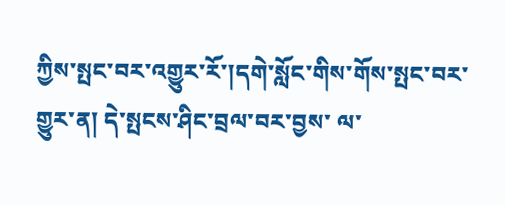ཀྱིས་སྤང་བར་འགྱུར་རོ་།དགེ་སློང་གིས་གོས་སྤང་བར་གྱུར་ན། དེ་སྤངས་ཤིང་བྲལ་བར་བྱས་ ལ་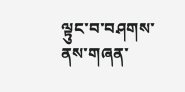ལྟུང་བ་བཤགས་ནས་གཞན་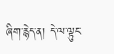ཞིག་རྙེད་ན། དེ་ལ་ལྟུང་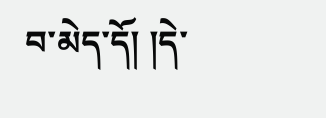བ་མེད་དོ། །དེ་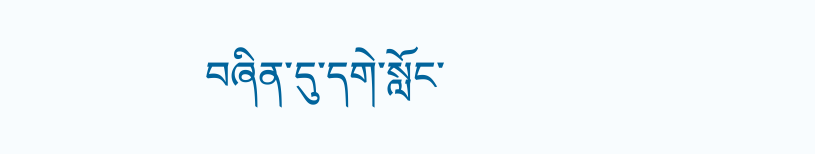བཞིན་དུ་དགེ་སློང་